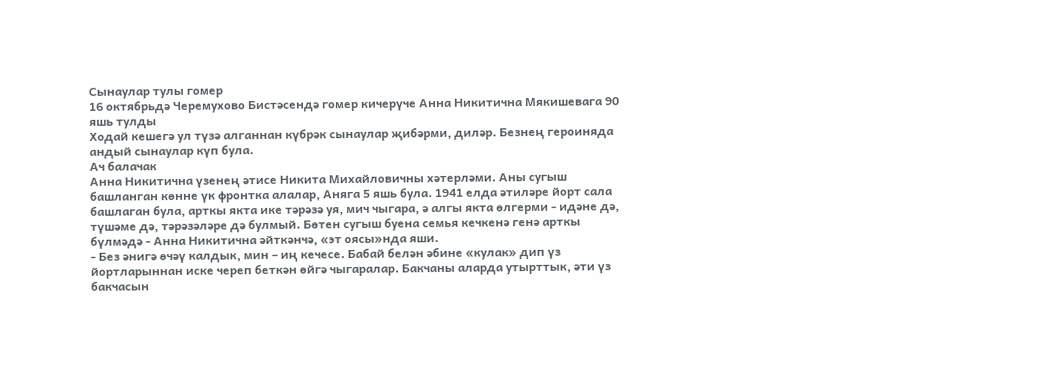Сынаулар тулы гомер
16 октябрьдә Черемухово Бистәсендә гомер кичерүче Анна Никитична Мякишевага 90 яшь тулды
Ходай кешегә ул түзә алганнан күбрәк сынаулар җибәрми, диләр. Безнең героиняда андый сынаулар күп була.
Ач балачак
Анна Никитична үзенең әтисе Никита Михайловичны хәтерләми. Аны сугыш башланган көнне үк фронтка алалар, Аняга 5 яшь була. 1941 елда әтиләре йорт сала башлаган була, арткы якта ике тәрәзә уя, мич чыгара, ә алгы якта өлгерми - идәне дә, түшәме дә, тәрәзәләре дә булмый. Бөтен сугыш буена семья кечкенә генә арткы бүлмәдә - Анна Никитична әйткәнчә, «эт оясы»нда яши.
- Без әнигә өчәү калдык, мин – иң кечесе. Бабай белән әбине «кулак» дип үз йортларыннан иске череп беткән өйгә чыгаралар. Бакчаны аларда утырттык, әти үз бакчасын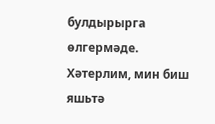булдырырга өлгермәде. Хәтерлим, мин биш яшьтә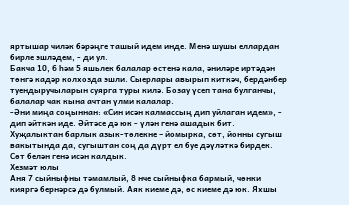яртышар чиләк бәрәңге ташый идем инде. Менә шушы еллардан бирле эшләдем, - ди ул.
Бакча 10, 6 һәм 5 яшьлек балалар өстенә кала, әниләре иртәдән төнгә кадәр колхозда эшли. Сыерлары авырып киткәч, бердәнбер туендыручыларын суярга туры килә. Бозау үсеп тана булганчы, балалар чак кына ачтан үлми калалар.
-Әни миңа соңыннан: «Син исән калмассың дип уйлаган идем», - дип әйткән иде. Әйтәсе дә юк - үлән генә ашадык бит. Хуҗалыктан барлык азык-төлекне – йомырка, сөт, йонны сугыш вакытында да, сугыштан соң да дүрт ел буе дәүләткә бирдек. Сөт белән генә исән калдык.
Хезмәт юлы
Аня 7 сыйныфны тәмамлый, 8 нче сыйныфка бармый, чөнки кияргә бернәрсә дә булмый. Аяк киеме дә, өс киеме дә юк. Яхшы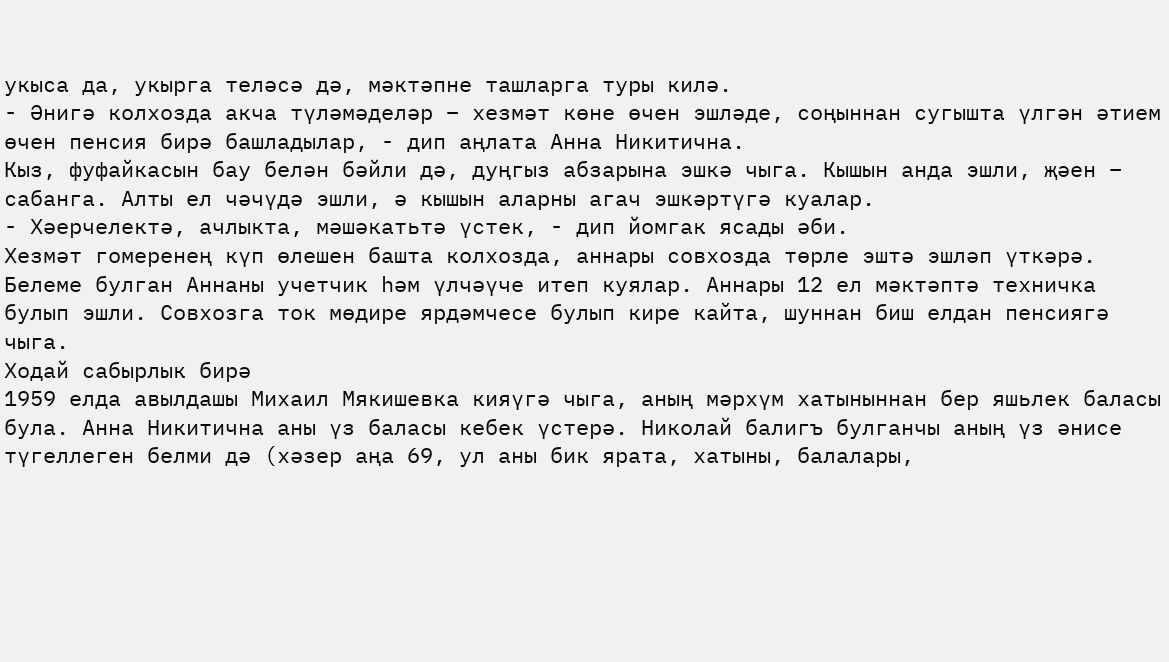укыса да, укырга теләсә дә, мәктәпне ташларга туры килә.
- Әнигә колхозда акча түләмәделәр – хезмәт көне өчен эшләде, соңыннан сугышта үлгән әтием өчен пенсия бирә башладылар, - дип аңлата Анна Никитична.
Кыз, фуфайкасын бау белән бәйли дә, дуңгыз абзарына эшкә чыга. Кышын анда эшли, җәен – сабанга. Алты ел чәчүдә эшли, ә кышын аларны агач эшкәртүгә куалар.
- Хәерчелектә, ачлыкта, мәшәкатьтә үстек, - дип йомгак ясады әби.
Хезмәт гомеренең күп өлешен башта колхозда, аннары совхозда төрле эштә эшләп үткәрә. Белеме булган Аннаны учетчик һәм үлчәүче итеп куялар. Аннары 12 ел мәктәптә техничка булып эшли. Совхозга ток мөдире ярдәмчесе булып кире кайта, шуннан биш елдан пенсиягә чыга.
Ходай сабырлык бирә
1959 елда авылдашы Михаил Мякишевка кияүгә чыга, аның мәрхүм хатыныннан бер яшьлек баласы була. Анна Никитична аны үз баласы кебек үстерә. Николай балигъ булганчы аның үз әнисе түгеллеген белми дә (хәзер аңа 69, ул аны бик ярата, хатыны, балалары,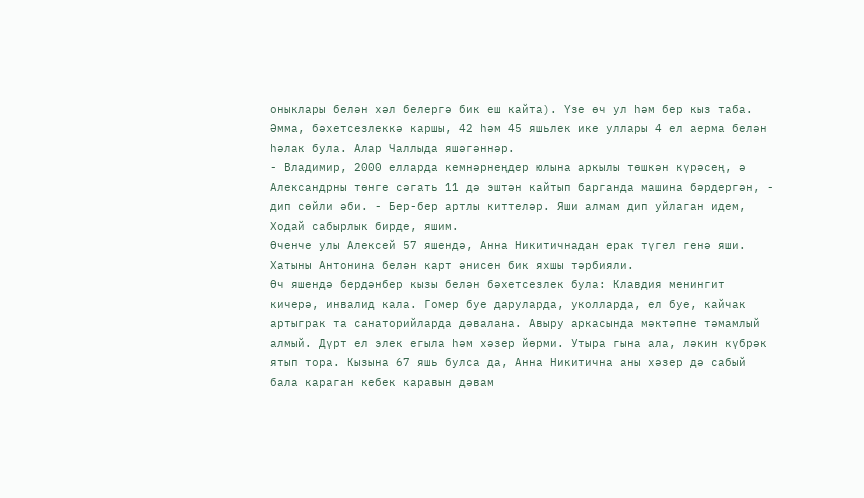оныклары белән хәл белергә бик еш кайта). Үзе өч ул һәм бер кыз таба. Әмма, бәхетсезлеккә каршы, 42 һәм 45 яшьлек ике уллары 4 ел аерма белән һәлак була. Алар Чаллыда яшәгәннәр.
- Владимир, 2000 елларда кемнәрнеңдер юлына аркылы төшкән күрәсең, ә Александрны төнге сәгать 11 дә эштән кайтып барганда машина бәрдергән, - дип сөйли әби. - Бер-бер артлы киттеләр. Яши алмам дип уйлаган идем, Ходай сабырлык бирде, яшим.
Өченче улы Алексей 57 яшендә, Анна Никитичнадан ерак түгел генә яши. Хатыны Антонина белән карт әнисен бик яхшы тәрбияли.
Өч яшендә бердәнбер кызы белән бәхетсезлек була: Клавдия менингит кичерә, инвалид кала. Гомер буе даруларда, уколларда, ел буе, кайчак артыграк та санаторийларда дәвалана. Авыру аркасында мәктәпне тәмамлый алмый. Дүрт ел элек егыла һәм хәзер йөрми. Утыра гына ала, ләкин күбрәк ятып тора. Кызына 67 яшь булса да, Анна Никитична аны хәзер дә сабый бала караган кебек каравын дәвам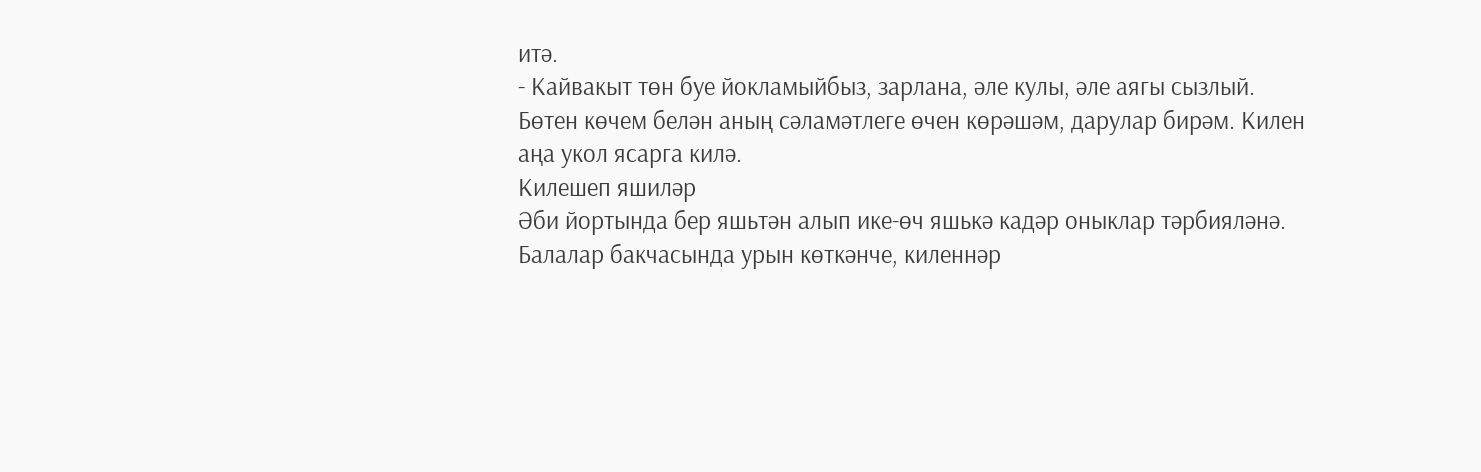итә.
- Кайвакыт төн буе йокламыйбыз, зарлана, әле кулы, әле аягы сызлый. Бөтен көчем белән аның сәламәтлеге өчен көрәшәм, дарулар бирәм. Килен аңа укол ясарга килә.
Килешеп яшиләр
Әби йортында бер яшьтән алып ике-өч яшькә кадәр оныклар тәрбияләнә. Балалар бакчасында урын көткәнче, киленнәр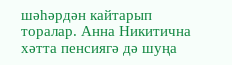шәһәрдән кайтарып торалар. Анна Никитична хәтта пенсиягә дә шуңа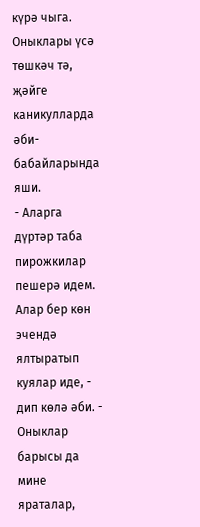күрә чыга. Оныклары үсә төшкәч тә, җәйге каникулларда әби-бабайларында яши.
- Аларга дүртәр таба пирожкилар пешерә идем. Алар бер көн эчендә ялтыратып куялар иде, - дип көлә әби. - Оныклар барысы да мине яраталар,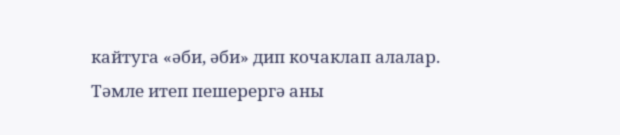кайтуга «әби, әби» дип кочаклап алалар.
Тәмле итеп пешерергә аны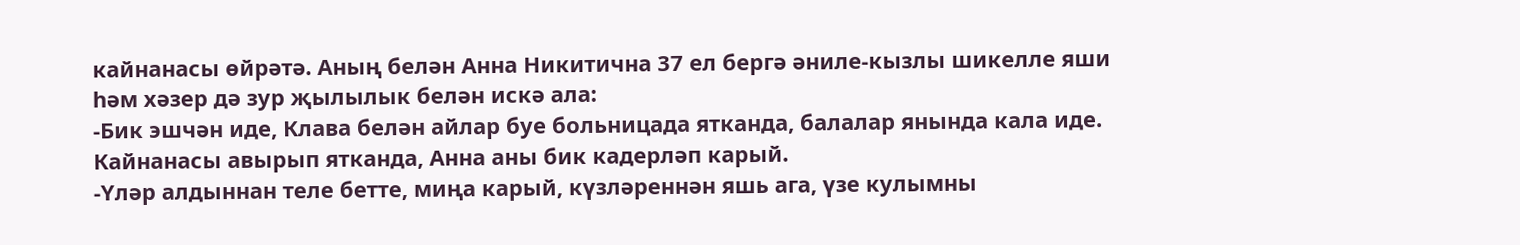кайнанасы өйрәтә. Аның белән Анна Никитична 37 ел бергә әниле-кызлы шикелле яши һәм хәзер дә зур җылылык белән искә ала:
-Бик эшчән иде, Клава белән айлар буе больницада ятканда, балалар янында кала иде.
Кайнанасы авырып ятканда, Анна аны бик кадерләп карый.
-Үләр алдыннан теле бетте, миңа карый, күзләреннән яшь ага, үзе кулымны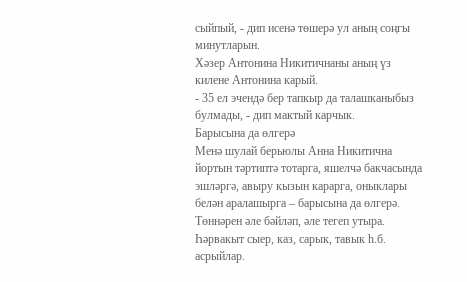сыйпый, - дип исенә төшерә ул аның соңгы минутларын.
Хәзер Антонина Никитичнаны аның үз килене Антонина карый.
- 35 ел эчендә бер тапкыр да талашканыбыз булмады, - дип мактый карчык.
Барысына да өлгерә
Менә шулай берьюлы Анна Никитична йортын тәртиптә тотарга, яшелчә бакчасында эшләргә, авыру кызын карарга, оныклары белән аралашырга – барысына да өлгерә. Төннәрен әле бәйләп, әле тегеп утыра. Һәрвакыт сыер, каз, сарык, тавык һ.б. асрыйлар.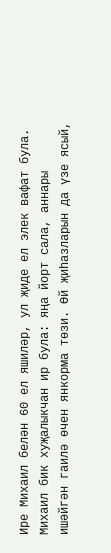Ире Михаил белән 60 ел яшиләр, ул җиде ел элек вафат була. Михаил бик хуҗалыкчан ир була: яңа йорт сала, аннары ишәйгән гаилә өчен янкорма төзи. Өй җиһазларын да үзе ясый,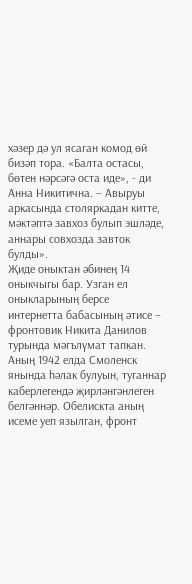хәзер дә ул ясаган комод өй бизәп тора. «Балта остасы, бөтен нәрсәгә оста иде», - ди Анна Никитична. – Авыруы аркасында столяркадан китте, мәктәптә завхоз булып эшләде, аннары совхозда завток булды».
Җиде оныктан әбинең 14 оныкчыгы бар. Узган ел оныкларының берсе интернетта бабасының әтисе – фронтовик Никита Данилов турында мәгълүмат тапкан. Аның 1942 елда Смоленск янында һәлак булуын, туганнар каберлегендә җирләнгәнлеген белгәннәр. Обелискта аның исеме уеп язылган, фронт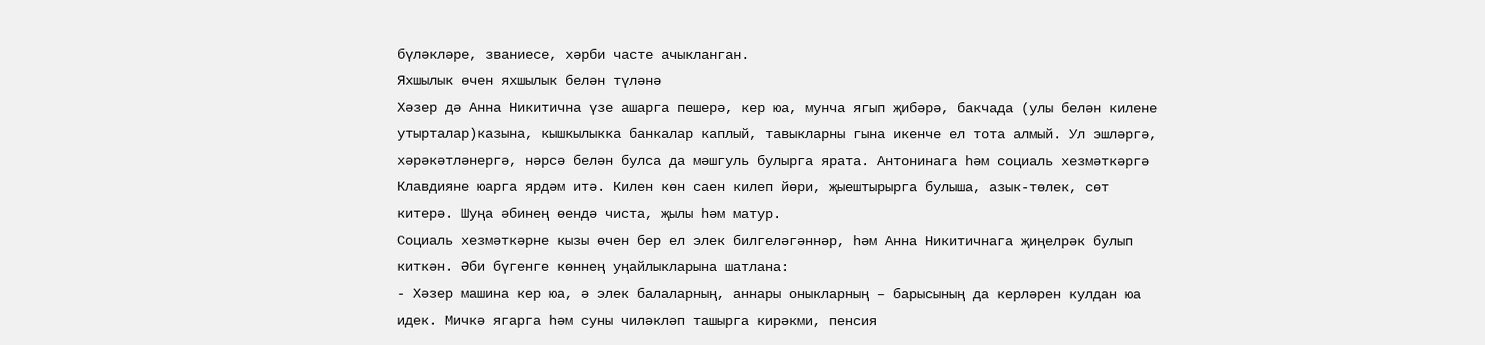бүләкләре, званиесе, хәрби часте ачыкланган.
Яхшылык өчен яхшылык белән түләнә
Хәзер дә Анна Никитична үзе ашарга пешерә, кер юа, мунча ягып җибәрә, бакчада (улы белән килене утырталар)казына, кышкылыкка банкалар каплый, тавыкларны гына икенче ел тота алмый. Ул эшләргә, хәрәкәтләнергә, нәрсә белән булса да мәшгуль булырга ярата. Антонинага һәм социаль хезмәткәргә Клавдияне юарга ярдәм итә. Килен көн саен килеп йөри, җыештырырга булыша, азык-төлек, сөт китерә. Шуңа әбинең өендә чиста, җылы һәм матур.
Социаль хезмәткәрне кызы өчен бер ел элек билгеләгәннәр, һәм Анна Никитичнага җиңелрәк булып киткән. Әби бүгенге көннең уңайлыкларына шатлана:
- Хәзер машина кер юа, ә элек балаларның, аннары оныкларның – барысының да керләрен кулдан юа идек. Мичкә ягарга һәм суны чиләкләп ташырга кирәкми, пенсия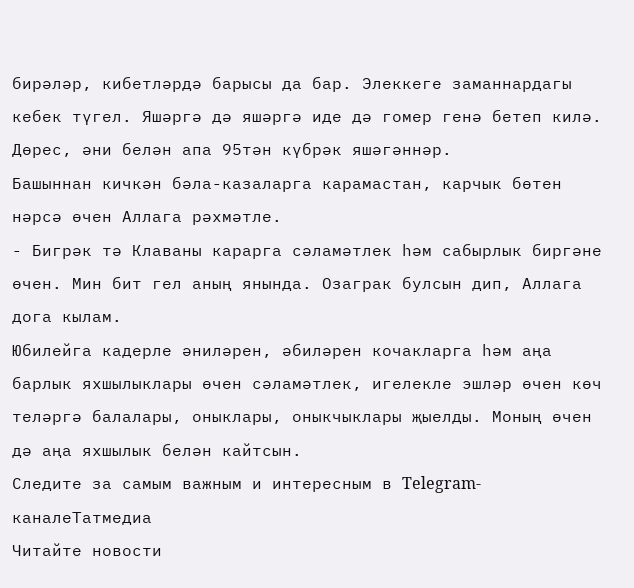бирәләр, кибетләрдә барысы да бар. Элеккеге заманнардагы кебек түгел. Яшәргә дә яшәргә иде дә гомер генә бетеп килә. Дөрес, әни белән апа 95тән күбрәк яшәгәннәр.
Башыннан кичкән бәла-казаларга карамастан, карчык бөтен нәрсә өчен Аллага рәхмәтле.
- Бигрәк тә Клаваны карарга сәламәтлек һәм сабырлык биргәне өчен. Мин бит гел аның янында. Озаграк булсын дип, Аллага дога кылам.
Юбилейга кадерле әниләрен, әбиләрен кочакларга һәм аңа барлык яхшылыклары өчен сәламәтлек, игелекле эшләр өчен көч теләргә балалары, оныклары, оныкчыклары җыелды. Моның өчен дә аңа яхшылык белән кайтсын.
Следите за самым важным и интересным в Telegram-каналеТатмедиа
Читайте новости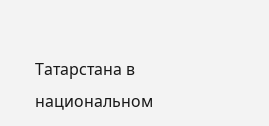Татарстана в национальном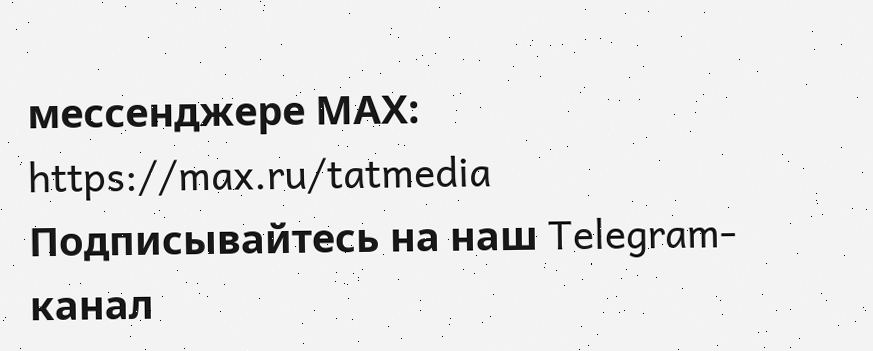мессенджере MАХ: https://max.ru/tatmedia
Подписывайтесь на наш Telegram-канал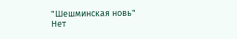"Шешминская новь"
Нет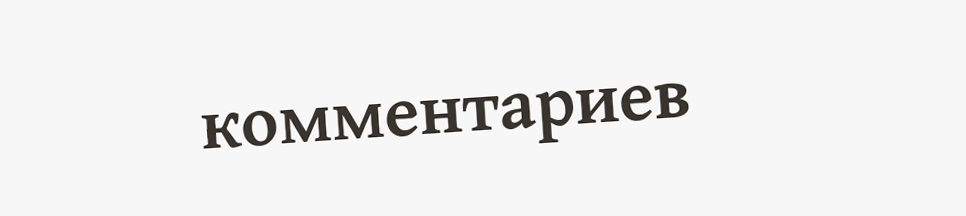комментариев